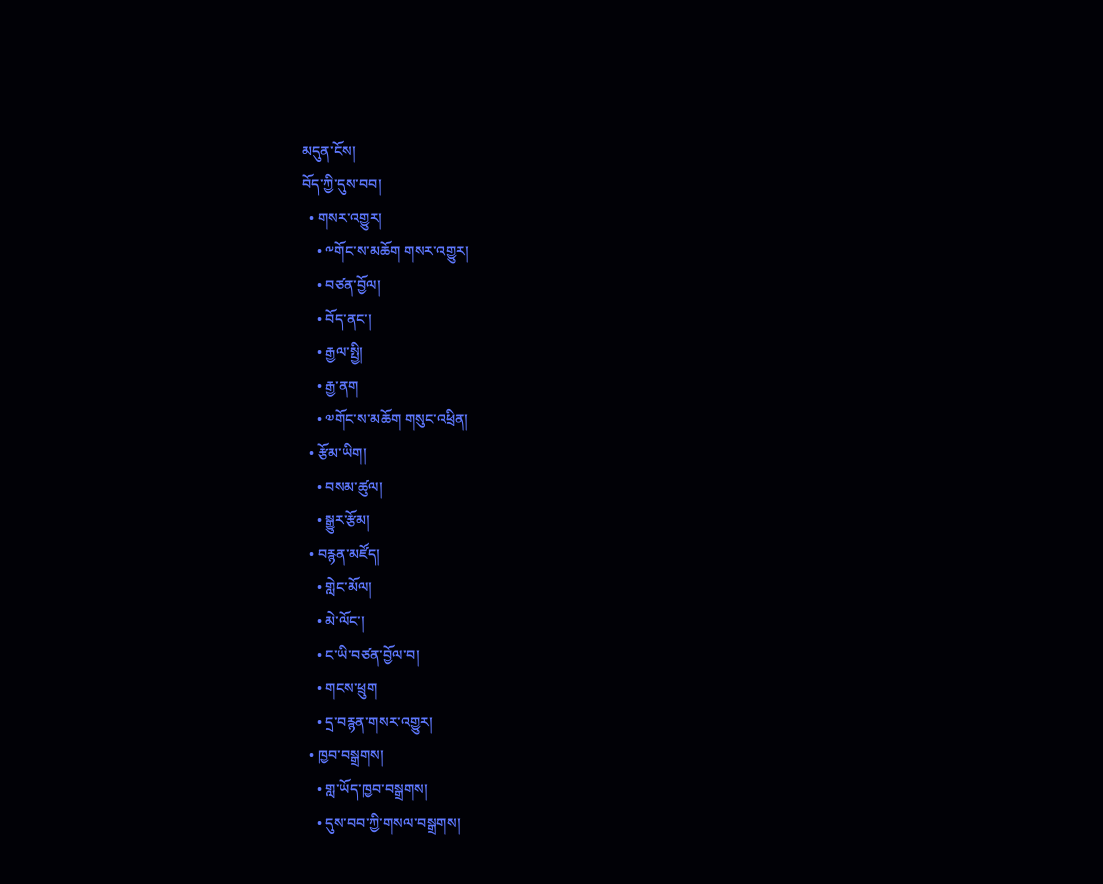མདུན་ངོས།
བོད་ཀྱི་དུས་བབ།
  • གསར་འགྱུར།
    • ༸གོང་ས་མཆོག གསར་འགྱུར།
    • བཙན་བྱོལ།
    • བོད་ནང་།
    • རྒྱལ་སྤྱི།
    • རྒྱ་ནག
    • ༧གོང་ས་མཆོག གསུང་འཕྲིན།
  • རྩོམ་ཡིག།
    • བསམ་ཚུལ།
    • སྒྱུར་རྩོམ།
  • བརྙན་མཛོད།
    • གླེང་མོལ།
    • མེ་ལོང་།
    • ང་ཡི་བཙན་བྱོལ་བ།
    • གངས་ཕྲུག
    • དྲ་བརྙན་གསར་འགྱུར།
  • ཁྱབ་བསྒྲགས།
    • གླ་ཡོད་ཁྱབ་བསྒྲགས།
    • དུས་བབ་ཀྱི་གསལ་བསྒྲགས།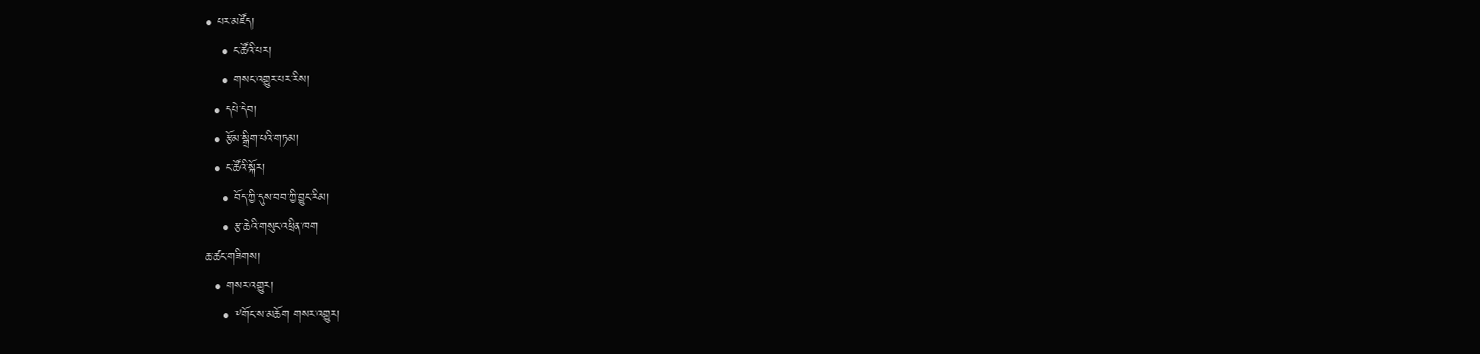• པར་མཛོད།
    • ང་ཚོའི་པར།
    • གསང་འགྱུར་པར་རིས།
  • དཔེ་དེབ།
  • རྩོམ་སྒྲིག་པའི་གཏམ།
  • ང་ཚོའི་སྐོར།
    • བོད་ཀྱི་དུས་བབ་ཀྱི་བྱུང་རིམ།
    • རྩ་ཆེའི་གསུང་འཕྲིན་ཁག
ཆ་ཚང་གཟིགས།
  • གསར་འགྱུར།
    • ༸གོང་ས་མཆོག གསར་འགྱུར།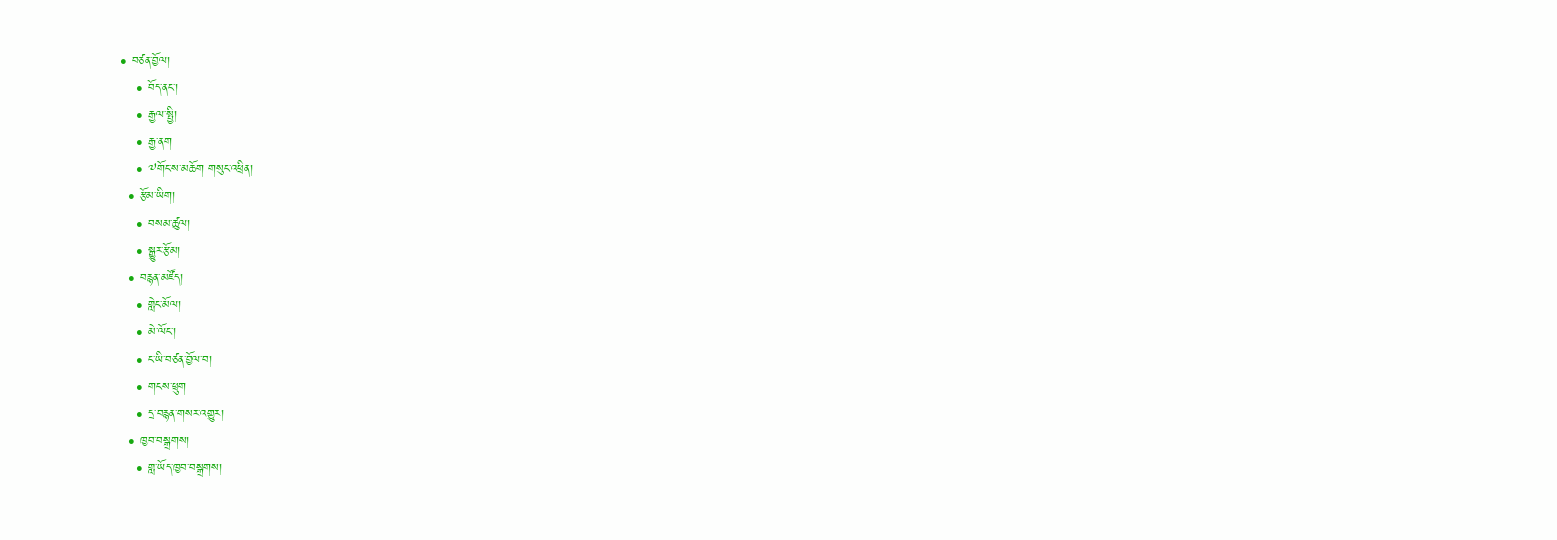• བཙན་བྱོལ།
    • བོད་ནང་།
    • རྒྱལ་སྤྱི།
    • རྒྱ་ནག
    • ༧གོང་ས་མཆོག གསུང་འཕྲིན།
  • རྩོམ་ཡིག།
    • བསམ་ཚུལ།
    • སྒྱུར་རྩོམ།
  • བརྙན་མཛོད།
    • གླེང་མོལ།
    • མེ་ལོང་།
    • ང་ཡི་བཙན་བྱོལ་བ།
    • གངས་ཕྲུག
    • དྲ་བརྙན་གསར་འགྱུར།
  • ཁྱབ་བསྒྲགས།
    • གླ་ཡོད་ཁྱབ་བསྒྲགས།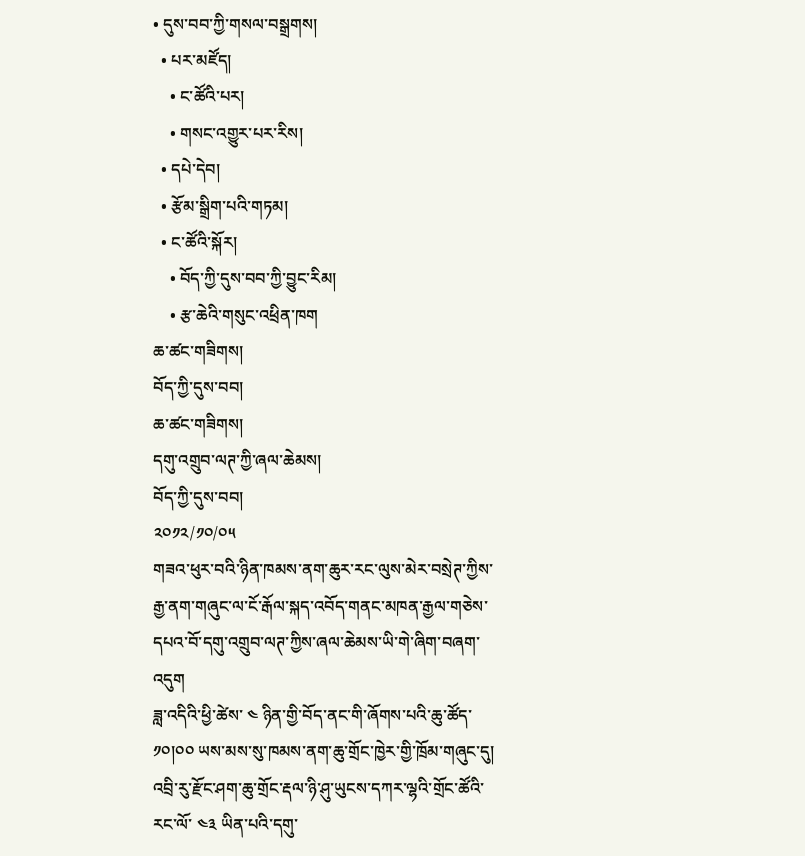• དུས་བབ་ཀྱི་གསལ་བསྒྲགས།
  • པར་མཛོད།
    • ང་ཚོའི་པར།
    • གསང་འགྱུར་པར་རིས།
  • དཔེ་དེབ།
  • རྩོམ་སྒྲིག་པའི་གཏམ།
  • ང་ཚོའི་སྐོར།
    • བོད་ཀྱི་དུས་བབ་ཀྱི་བྱུང་རིམ།
    • རྩ་ཆེའི་གསུང་འཕྲིན་ཁག
ཆ་ཚང་གཟིགས།
བོད་ཀྱི་དུས་བབ།
ཆ་ཚང་གཟིགས།
དགུ་འགྲུབ་ལཊ་ཀྱི་ཞལ་ཆེམས།
བོད་ཀྱི་དུས་བབ།
༢༠༡༢/༡༠/༠༥
གཟའ་ཕུར་བའི་ཉིན་ཁམས་ནག་ཆུར་རང་ལུས་མེར་བསྲེཊ་ཀྱིས་རྒྱ་ནག་གཞུང་ལ་ངོ་རྒོལ་སྐད་འབོད་གནང་མཁན་རྒྱལ་གཅེས་དཔའ་བོ་དགུ་འགྲུབ་ལཊ་ཀྱིས་ཞལ་ཆེམས་ཡི་གེ་ཞིག་བཞག་འདུག
ཟླ་འདིའི་ཕྱི་ཚེས་ ༤ ཉིན་གྱི་བོད་ནང་གི་ཞོགས་པའི་ཆུ་ཚོད་ ༡༠།༠༠ ཡས་མས་སུ་ཁམས་ནག་ཆུ་གྲོང་ཁྱེར་གྱི་ཁྲོམ་གཞུང་དུ། འབྲི་རུ་རྫོང་ཤག་ཆུ་གྲོང་རྡལ་ཉི་ཤུ་ཡུངས་དཀར་ལྷའི་གྲོང་ཚོའི་རང་ལོ་ ༤༣ ཡིན་པའི་དགུ་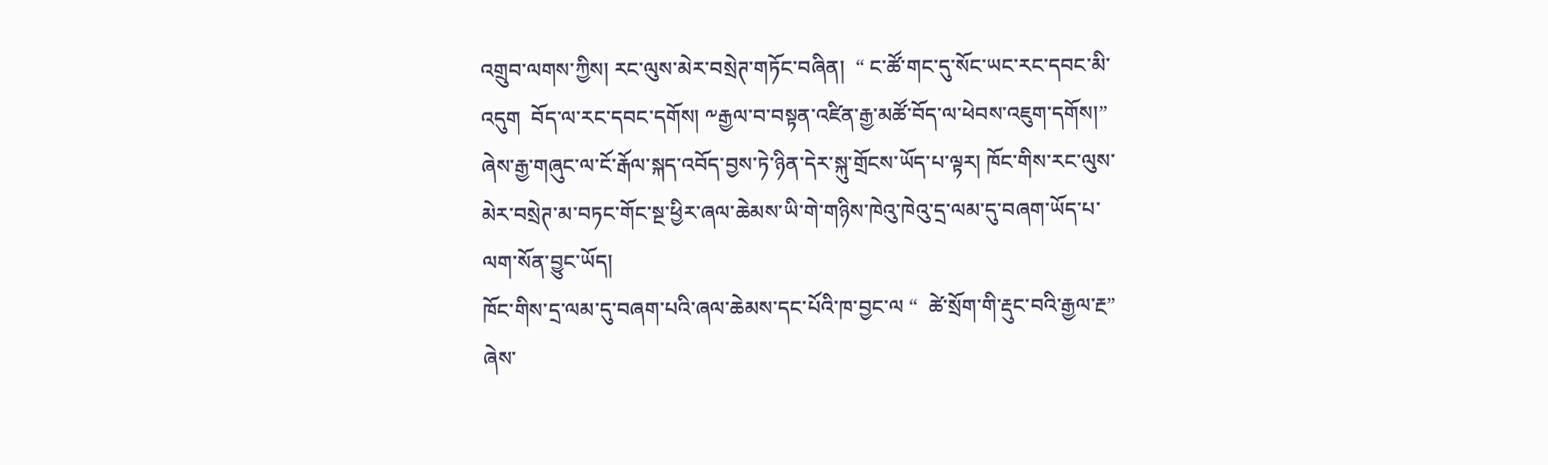འགྲུབ་ལགས་ཀྱིས། རང་ལུས་མེར་བསྲེཊ་གཏོང་བཞིན།  “ ང་ཚོ་གང་དུ་སོང་ཡང་རང་དབང་མི་འདུག  བོད་ལ་རང་དབང་དགོས། ༸རྒྱལ་བ་བསྟན་འཛིན་རྒྱ་མཚོ་བོད་ལ་ཕེབས་འཇུག་དགོས།” ཞེས་རྒྱ་གཞུང་ལ་ངོ་རྒོལ་སྐད་འབོད་བྱས་ཏེ་ཉིན་དེར་སྐུ་གྲོངས་ཡོད་པ་ལྟར། ཁོང་གིས་རང་ལུས་མེར་བསྲེཊ་མ་བཏང་གོང་སྔ་ཕྱིར་ཞལ་ཆེམས་ཡི་གེ་གཉིས་ཁེའུ་ཁེའུ་དྲ་ལམ་དུ་བཞག་ཡོད་པ་ལག་སོན་བྱུང་ཡོད།
ཁོང་གིས་དྲ་ལམ་དུ་བཞག་པའི་ཞལ་ཆེམས་དང་པོའི་ཁ་བྱང་ལ “  ཚེ་སྲོག་གི་རྡུང་བའི་རྒྱལ་རྔ” ཞེས་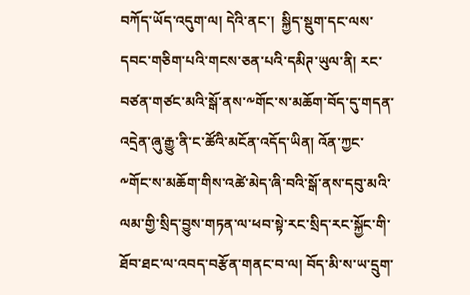བཀོད་ཡོད་འདུག་ལ། དེའི་ནང་།  སྐྱིད་སྡུག་དང་ལས་དབང་གཅིག་པའི་གངས་ཅན་པའི་དམིཊ་ཡུལ་ནི། རང་བཙན་གཙང་མའི་སྒོ་ནས་༸གོང་ས་མཆོག་བོད་དུ་གདན་འདྲེན་ཞུ་རྒྱུ་ནི་ང་ཚོའི་མངོན་འདོད་ཡིན། འོན་ཀྱང་༸གོང་ས་མཆོག་གིས་འཚེ་མེད་ཞི་བའི་སྒོ་ནས་དབུ་མའི་ལམ་གྱི་སྲིད་བྱུས་གཏན་ལ་ཕབ་སྟེ་རང་སྲིད་རང་སྐྱོང་གི་ཐོབ་ཐང་ལ་འབད་བརྩོན་གནང་བ་ལ། བོད་མི་ས་ཡ་དྲུག་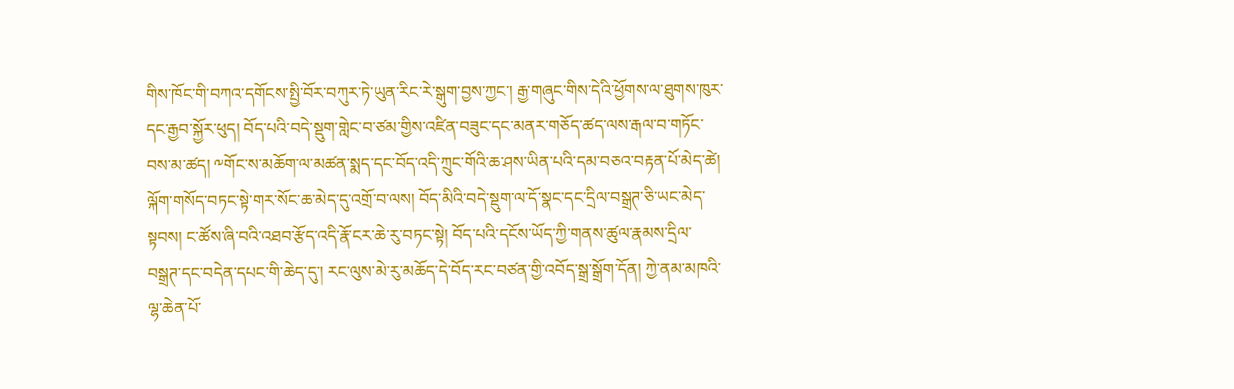གིས་ཁོང་གི་བཀའ་དགོངས་སྤྱི་བོར་བཀུར་ཏེ་ཡུན་རིང་རེ་སྒུག་བྱས་ཀྱང་། རྒྱ་གཞུང་གིས་དེའི་ཕྱོགས་ལ་ཐུགས་ཁུར་དང་རྒྱབ་སྐྱོར་ཕུད། བོད་པའི་བདེ་སྡུག་གླེང་བ་ཙམ་གྱིས་འཛིན་བཟུང་དང་མནར་གཅོད་ཚད་ལས་རྒལ་བ་གཏོང་བས་མ་ཚད། ༸གོང་ས་མཆོག་ལ་མཚན་སྨད་དང་བོད་འདི་ཀྲུང་གོའི་ཆ་ཤས་ཡིན་པའི་དམ་བཅའ་བརྟན་པོ་མེད་ཚེ། ལྐོག་གསོད་བཏང་སྟེ་གར་སོང་ཆ་མེད་དུ་འགྲོ་བ་ལས། བོད་མིའི་བདེ་སྡུག་ལ་དོ་སྣང་དང་དྲིལ་བསྒྲཊ་ཅི་ཡང་མེད་སྟབས། ང་ཚོས་ཞི་བའི་འཐབ་རྩོད་འདི་རྣོ་ངར་ཆེ་རུ་བཏང་སྟེ། བོད་པའི་དངོས་ཡོད་ཀྱི་གནས་ཚུལ་རྣམས་དྲིལ་བསྒྲཊ་དང་བདེན་དཔང་གི་ཆེད་དུ་། རང་ལུས་མེ་རུ་མཆོད་དེ་བོད་རང་བཙན་གྱི་འབོད་སྒྲ་སྒྲོག་དོན། ཀྱེ་ནམ་མཁའི་ལྷ་ཆེན་པོ་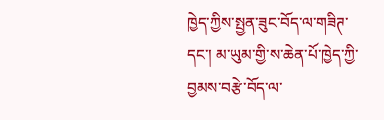ཁྱེད་ཀྱིས་སྤྱན་ཟུང་བོད་ལ་གཟིཊ་དང་། མ་ཡུམ་གྱི་ས་ཆེན་པོ་ཁྱེད་ཀྱི་བྱམས་བརྩེ་བོད་ལ་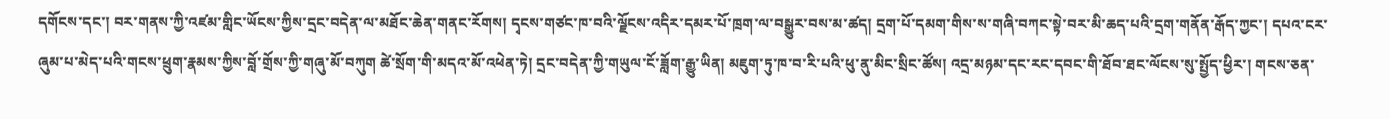དགོངས་དང་། བར་གནས་ཀྱི་འཛམ་གླིང་ཡོངས་ཀྱིས་དྲང་བདེན་ལ་མཐོང་ཆེན་གནང་རོགས། དྭངས་གཙང་ཁ་བའི་ལྗོངས་འདིར་དམར་པོ་ཁྲག་ལ་བསྒྱུར་བས་མ་ཚད། དྲག་པོ་དམག་གིས་ས་གཞི་བཀང་སྟེ་བར་མི་ཆད་པའི་དྲག་གནོན་རྒོད་ཀྱང་། དཔའ་ངར་ཞུམ་པ་མེད་པའི་གངས་ཕྲུག་རྣམས་ཀྱིས་བློ་གྲོས་ཀྱི་གཞུ་མོ་བཀུག ཚེ་སྲོག་གི་མདའ་མོ་འཕེན་ཏེ། དྲང་བདེན་ཀྱི་གཡུལ་ངོ་ཟློག་རྒྱུ་ཡིན། མཇུག་ཏུ་ཁ་བ་རི་པའི་ཕུ་ནུ་མིང་སྲིང་ཚོས། འདྲ་མཉམ་དང་རང་དབང་གི་ཐོབ་ཐང་ལོངས་སུ་སྤྱོད་ཕྱིར་། གངས་ཅན་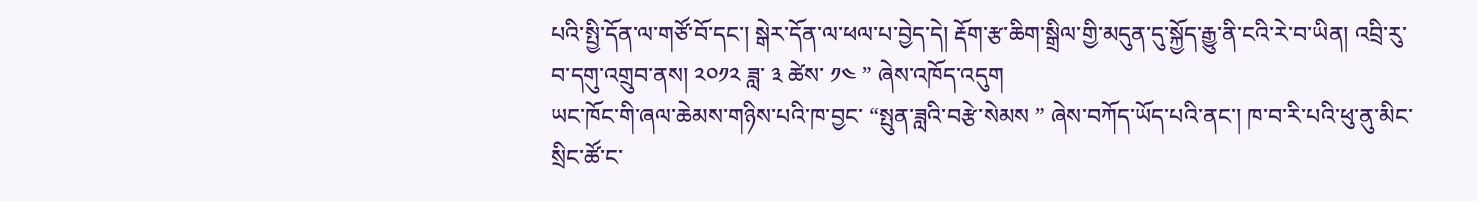པའི་སྤྱི་དོན་ལ་གཙོ་བོ་དང་། སྒེར་དོན་ལ་ཕལ་པ་བྱེད་དེ། རྡོག་རྩ་ཆིག་སྒྲིལ་གྱི་མདུན་དུ་སྐྱོད་རྒྱུ་ནི་ངའི་རེ་བ་ཡིན། འབྲི་རུ་བ་དགུ་འགྲུབ་ནས། ༢༠༡༢ ཟླ་ ༣ ཚེས་ ༡༤ ” ཞེས་འཁོད་འདུག
ཡང་ཁོང་གི་ཞལ་ཆེམས་གཉིས་པའི་ཁ་བྱང་ “སྤུན་ཟླའི་བརྩེ་སེམས ” ཞེས་བཀོད་ཡོད་པའི་ནང་། ཁ་བ་རི་པའི་ཕུ་ནུ་མིང་སྲིང་ཚོ་ང་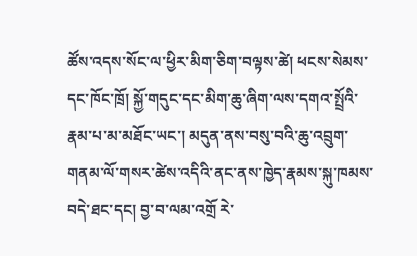ཚོས་འདས་སོང་ལ་ཕྱིར་མིག་ཅིག་བལྟས་ཚེ། ཕངས་སེམས་དང་ཁོང་ཁྲོ། སྐྱོ་གདུང་དང་མིག་ཆུ་ཞིག་ལས་དགའ་སྤྲོའི་རྣམ་པ་མ་མཐོང་ཡང་། མདུན་ནས་བསུ་བའི་ཆུ་འབྲུག་གནམ་ལོ་གསར་ཚེས་འདིའི་ནང་ནས་ཁྱེད་རྣམས་སྐུ་ཁམས་བདེ་ཐང་དང། བྱ་བ་ལམ་འགྲོ རེ་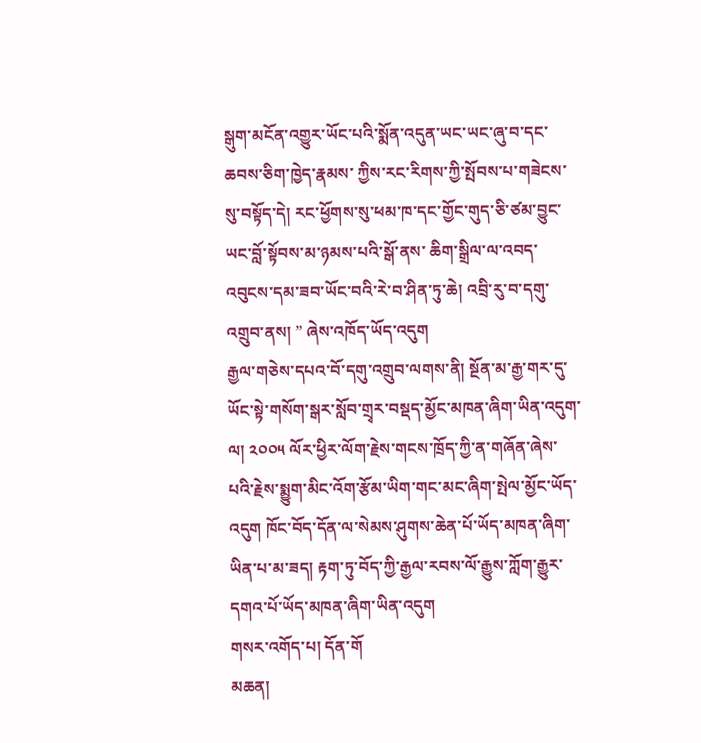སྒུག་མངོན་འགྱུར་ཡོང་པའི་སྨོན་འདུན་ཡང་ཡང་ཞུ་བ་དང་ཆབས་ཅིག་ཁྱེད་རྣམས་ ཀྱིས་རང་རིགས་ཀྱི་སྤོབས་པ་གཟེངས་སུ་བསྟོད་དེ། རང་ཕྱོགས་སུ་ཕམ་ཁ་དང་གྱོང་གུད་ཅི་ཙམ་བྱུང་ཡང་བློ་སྟོབས་མ་ཉམས་པའི་སྒོ་ནས་ ཆིག་སྒྲིལ་ལ་འབད་འབུངས་དམ་ཟབ་ཡོང་བའི་རེ་བ་ཤིན་ཏུ་ཆེ། འབྲི་རུ་བ་དགུ་འགྲུབ་ནས། ” ཞེས་འཁོད་ཡོད་འདུག
རྒྱལ་གཅེས་དཔའ་བོ་དགུ་འགྲུབ་ལགས་ནི། སྔོན་མ་རྒྱ་གར་དུ་ཡོང་སྟེ་གསོག་སྒར་སློབ་གྲྭར་བསྡད་མྱོང་མཁན་ཞིག་ཡིན་འདུག་ལ། ༢༠༠༥ ལོར་ཕྱིར་ལོག་རྗེས་གངས་ཁྲོད་ཀྱི་ན་གཞོན་ཞེས་པའི་རྗེས་སྨྱུག་མིང་འོག་རྩོམ་ཡིག་གང་མང་ཞིག་སྤེལ་མྱོང་ཡོད་འདུག ཁོང་བོད་དོན་ལ་སེམས་ཤུགས་ཆེན་པོ་ཡོད་མཁན་ཞིག་ཡིན་པ་མ་ཟད། རྟག་ཏུ་བོད་ཀྱི་རྒྱལ་རབས་ལོ་རྒྱུས་ཀློག་རྒྱུར་དགའ་པོ་ཡོད་མཁན་ཞིག་ཡིན་འདུག
གསར་འགོད་པ། དོན་གོ
མཆན།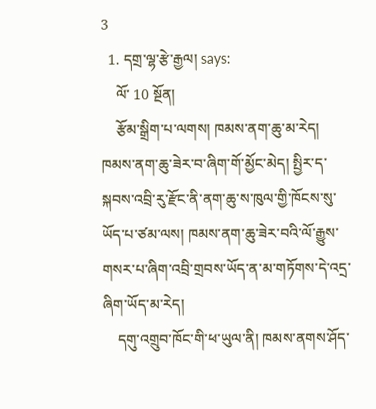3
  1. དགྲ་ལྷ་རྩེ་རྒྱལ། says:
    ལོ་ 10 སྔོན།
    རྩོམ་སྒྲིག་པ་ལགས། ཁམས་ནག་ཆུ་མ་རེད། ཁམས་ནག་ཆུ་ཟེར་བ་ཞིག་གོ་མྱོང་མེད། སྤྱིར་ད་སྐབས་འབྲི་རུ་རྫོང་ནི་ནག་ཆུ་ས་ཁུལ་གྱི་ཁོངས་སུ་ཡོད་པ་ཙམ་ལས། ཁམས་ནག་ཆུ་ཟེར་བའི་ལོ་རྒྱུས་གསར་པ་ཞིག་འབྲི་གྲབས་ཡོད་ན་མ་གཏོགས་དེ་འདྲ་ཞིག་ཡོད་མ་རེད།
    དགུ་འགྲུབ་ཁོང་གི་ཕ་ཡུལ་ནི། ཁམས་ནགས་ཤོད་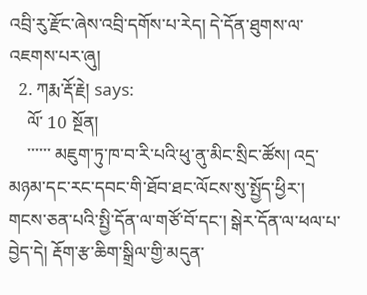འབྲི་རུ་རྫོང་ཞེས་འབྲི་དགོས་པ་རེད། དེ་དོན་ཐུགས་ལ་འཇགས་པར་ཞུ།
  2. ཀརྨ་རྡོ་རྗེ། says:
    ལོ་ 10 སྔོན།
    ་་་་་་ མཇུག་ཏུ་ཁ་བ་རི་པའི་ཕུ་ནུ་མིང་སྲིང་ཚོས། འདྲ་མཉམ་དང་རང་དབང་གི་ཐོབ་ཐང་ལོངས་སུ་སྤྱོད་ཕྱིར་། གངས་ཅན་པའི་སྤྱི་དོན་ལ་གཙོ་བོ་དང་། སྒེར་དོན་ལ་ཕལ་པ་བྱེད་དེ། རྡོག་རྩ་ཆིག་སྒྲིལ་གྱི་མདུན་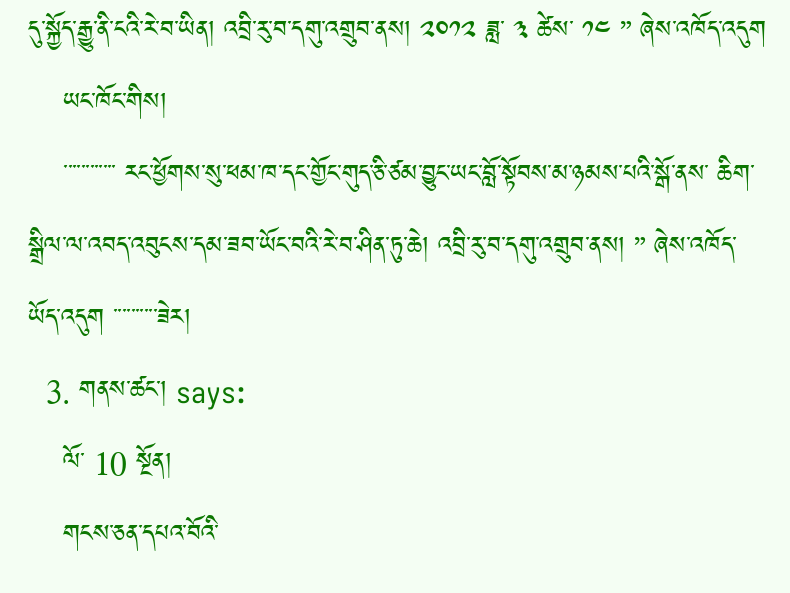དུ་སྐྱོད་རྒྱུ་ནི་ངའི་རེ་བ་ཡིན། འབྲི་རུ་བ་དགུ་འགྲུབ་ནས། ༢༠༡༢ ཟླ་ ༣ ཚེས་ ༡༤ ” ཞེས་འཁོད་འདུག
    ཡང་ཁོང་གིས།
    ་་་་་་་་་་་་ རང་ཕྱོགས་སུ་ཕམ་ཁ་དང་གྱོང་གུད་ཅི་ཙམ་བྱུང་ཡང་བློ་སྟོབས་མ་ཉམས་པའི་སྒོ་ནས་ ཆིག་སྒྲིལ་ལ་འབད་འབུངས་དམ་ཟབ་ཡོང་བའི་རེ་བ་ཤིན་ཏུ་ཆེ། འབྲི་རུ་བ་དགུ་འགྲུབ་ནས། ” ཞེས་འཁོད་ཡོད་འདུག ་་་་་་་་་་ཟེར།
  3. གནས་ཚང་། says:
    ལོ་ 10 སྔོན།
    གངས་ཅན་དཔའ་བོའི་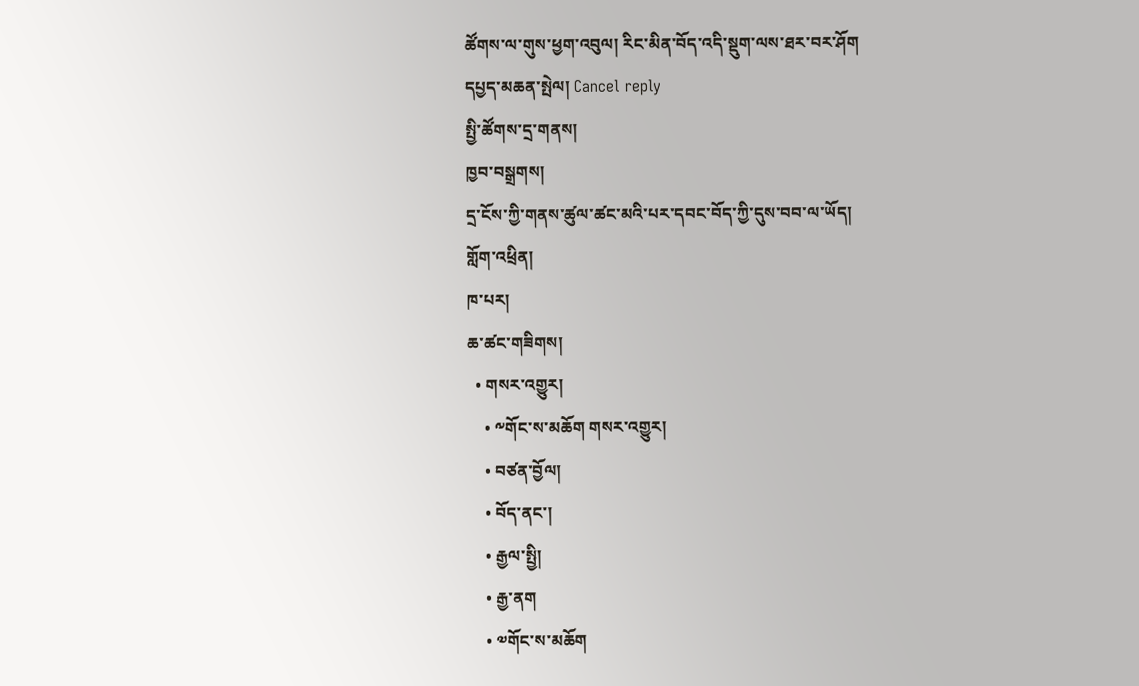ཚོགས་ལ་གུས་ཕྱག་འབུལ། རིང་མིན་བོད་འདི་སྡུག་ལས་ཐར་བར་ཤོག
དཔྱད་མཆན་སྤེལ། Cancel reply
སྤྱི་ཚོགས་དྲ་གནས།
ཁྱབ་བསྒྲགས།
དྲ་ངོས་ཀྱི་གནས་ཚུལ་ཚང་མའི་པར་དབང་བོད་ཀྱི་དུས་བབ་ལ་ཡོད།
གློག་འཕྲིན།
ཁ་པར།
ཆ་ཚང་གཟིགས།
  • གསར་འགྱུར།
    • ༸གོང་ས་མཆོག གསར་འགྱུར།
    • བཙན་བྱོལ།
    • བོད་ནང་།
    • རྒྱལ་སྤྱི།
    • རྒྱ་ནག
    • ༧གོང་ས་མཆོག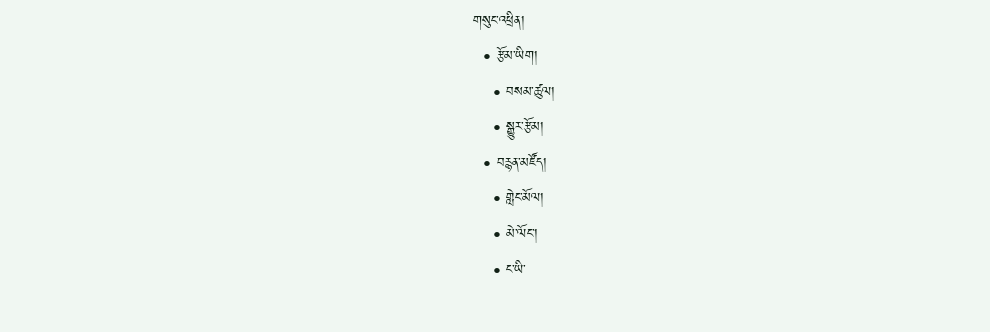གསུང་འཕྲིན།
  • རྩོམ་ཡིག།
    • བསམ་ཚུལ།
    • སྒྱུར་རྩོམ།
  • བརྙན་མཛོད།
    • གླེང་མོལ།
    • མེ་ལོང་།
    • ང་ཡི་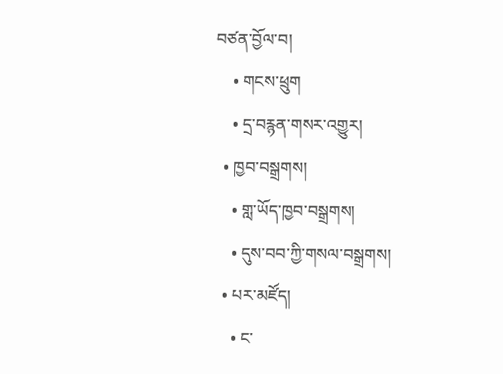བཙན་བྱོལ་བ།
    • གངས་ཕྲུག
    • དྲ་བརྙན་གསར་འགྱུར།
  • ཁྱབ་བསྒྲགས།
    • གླ་ཡོད་ཁྱབ་བསྒྲགས།
    • དུས་བབ་ཀྱི་གསལ་བསྒྲགས།
  • པར་མཛོད།
    • ང་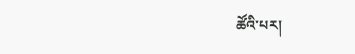ཚོའི་པར།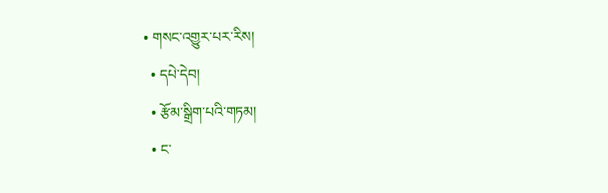• གསང་འགྱུར་པར་རིས།
  • དཔེ་དེབ།
  • རྩོམ་སྒྲིག་པའི་གཏམ།
  • ང་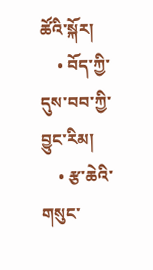ཚོའི་སྐོར།
    • བོད་ཀྱི་དུས་བབ་ཀྱི་བྱུང་རིམ།
    • རྩ་ཆེའི་གསུང་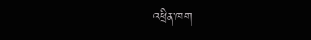འཕྲིན་ཁག